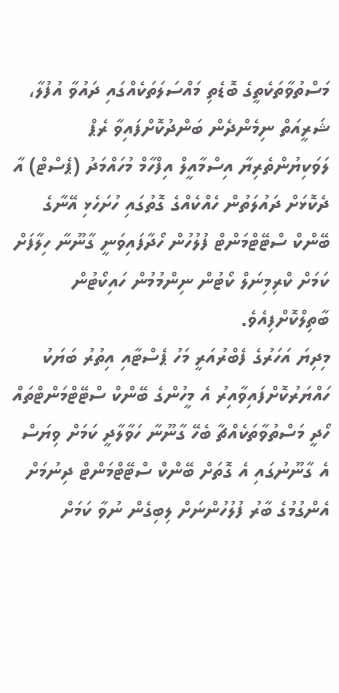މަސްތުވާތަކެތީގެ ބޮޑެތި މައްސަލަތަކެއްގައި ދައުވާ އުފުލާ، ޝަރީއަތް ނިމެންދެން ބަންދުކޮށްފައިވާ ރެޕް ލަވަކިޔުންތެރިޔާ އިސްމާއީލް އިފްހާމް މުހައްމަދު (ޕެސްޓް) އާ ދެކޮޅަށް ދައުލަތުން ހެއްކެއްގެ ގޮތުގައި ހުށަހެޅި އޭނާގެ ބޭންކް ސްޓޭޓްމަންޓް ފުލުހުން ހޯދާފައިވަނީ ގާނޫނާ ހިލާފަށް ކަމަށް ކްރިމިނަލް ކޯޓުން ނިންމުމުން ހައިކޯޓުން ބާތިލްކޮށްފިއެވެ.
މިދިޔަ އަހަރުގެ ފެބްރުއަރީ މަހު ޕެސްޓާއި އިތުރު ބަޔަކު ހައްޔަރުކޮށްފައިވާއިރު އެ މީހުންގެ ބޭންކް ސްޓޭޓްމަންޓްތައް ހޯދީ މަސްތުވާތަކެއްޗާ ބެހޭ ގާނޫނާ ހަވާލާދީ ކަމަށް ވިޔަސް އެ ގާނޫނުގައި އެ ގޮތަށް ބޭންކް ސްޓޭޓްމަންޓް ދިނުމަށް އެންގުމުގެ ބާރު ފުލުހުންނަށް ލިބިގެން ނުވާ ކަމަށް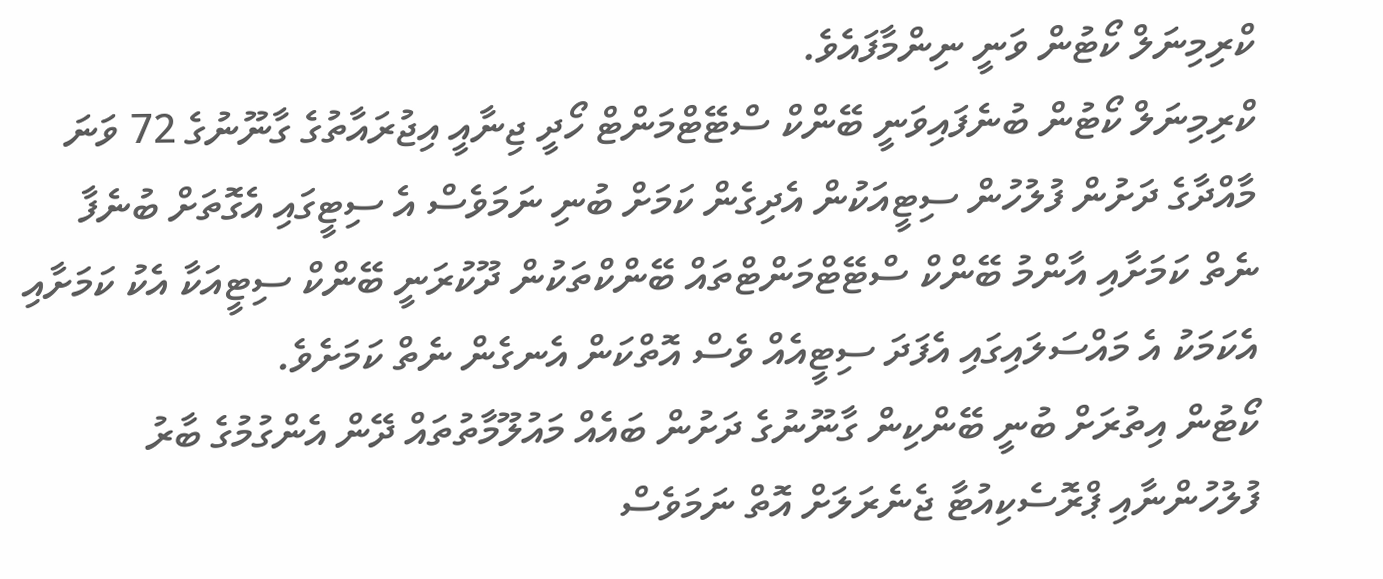ކްރިމިނަލް ކޯޓުން ވަނީ ނިންމާފައެވެ.
ކްރިމިނަލް ކޯޓުން ބުނެފައިވަނީ ބޭންކް ސްޓޭޓްމަންޓް ހޯދީ ޖިނާއީ އިޖުރައާތުގެ ގާނޫނުގެ 72 ވަނަ މާއްދާގެ ދަށުން ފުލުހުން ސިޓީއަކުން އެދިގެން ކަމަށް ބުނި ނަމަވެސް އެ ސިޓީގައި އެގޮތަށް ބުނެފާ ނެތް ކަމަށާއި އާންމު ބޭންކް ސްޓޭޓްމަންޓްތައް ބޭންކްތަކުން ދޫކުރަނީ ބޭންކް ސިޓީއަކާ އެކު ކަމަށާއި އެކަމަކު އެ މައްސަލައިގައި އެފަދަ ސިޓީއެއް ވެސް އޮތްކަން އެނގެން ނެތް ކަމަށެވެ.
ކޯޓުން އިތުރަށް ބުނީ ބޭންކިން ގާނޫނުގެ ދަށުން ބައެއް މައުލޫމާތުތައް ދޭން އެންގުމުގެ ބާރު ފުލުހުންނާއި ޕްރޮސެކިއުޓާ ޖެނެރަލަށް އޮތް ނަމަވެސް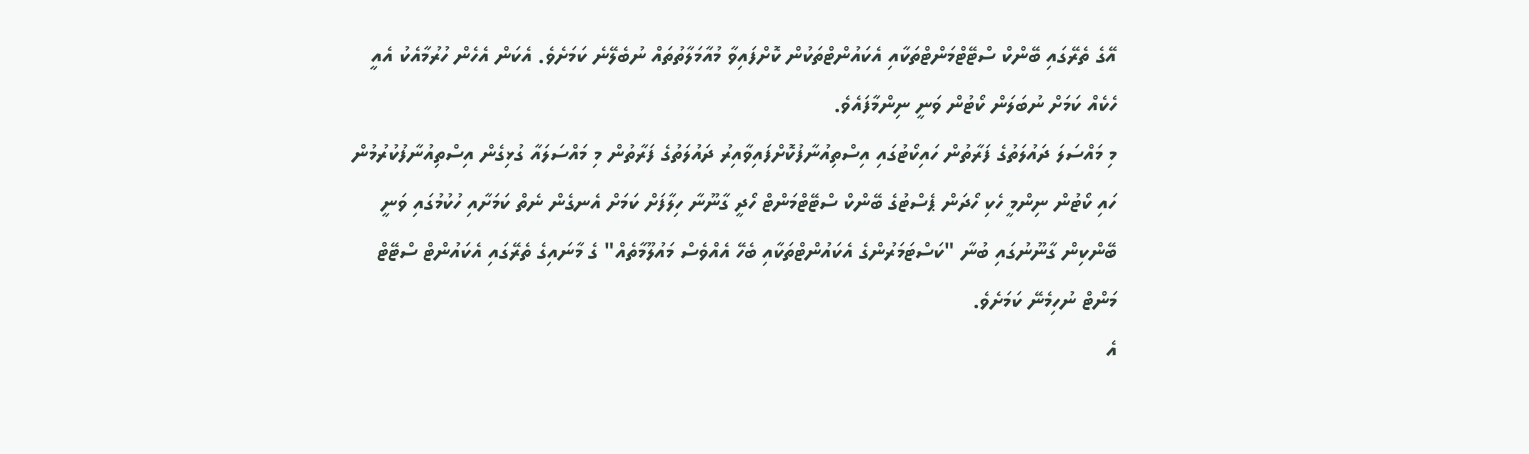އޭގެ ތެރޭގައި ބޭންކް ސްޓޭޓްމަންޓްތަކާއި އެކައުންޓްތަކުން ކޮށްފައިވާ މުއާމަލާތުތައް ނުބެލޭނެ ކަމަށެވެ. އެކަން އެހެން ހުރުމާއެކު އެއީ ހެކެއް ކަމަށް ނުބަލަން ކޯޓުން ވަނީ ނިންމާފައެވެ.
މި މައްސަލަ ދައުލަތުގެ ފަރާތުން ހައިކޯޓުގައި އިސްތިއުނާފުކޮށްފައިވާއިރު ދައުލަތުގެ ފަރާތުން މި މައްސަލައާ ގުޅިގެން އިސްތިއުނާފުކުރުމުން ހައި ކޯޓުން ނިންމީ ހެކި ހޯދަން ޕެސްޓުގެ ބޭންކް ސްޓޭޓްމަންޓް ހޯދީ ގާނޫނާ ހިލާފަށް ކަމަށް އެނގެން ނެތް ކަމަށާއި ހުކުމުގައި ވަނީ ބޭންކިން ގާނޫނުގައި ބުނާ "ކަސްޓަމަރުންގެ އެކައުންޓްތަކާއި ބެހޭ އެއްވެސް މައުލޫމާތެއް" ގެ މާނައިގެ ތެރޭގައި އެކައުންޓް ސްޓޭޓް މަންޓް ނުހިމެނޭ ކަމަށެވެ.
އެ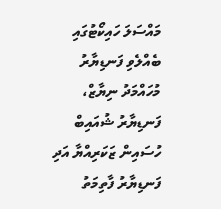މައްސަލަ ހައިކޯޓުގައި ބެއްލެވި ފަނޑިޔާރު މުހައްމަދު ނިޔާޒް، ފަނޑިޔާރު ޝުއައިބް ހުސައިން ޒަކަރިއްޔާ އަދި ފަނޑިޔާރު ފާތިމަތު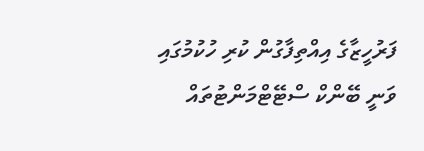ފަރުހީޒާގެ އިއްތިފާގުން ކުރި ހުކުމުގައި ވަނީ ބޭންކް ސްޓޭޓްމަންޓުތައް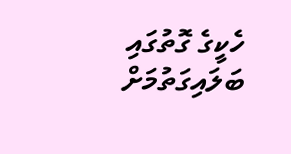ހެކީގެ ގޮތުގައި ބަލައިގަތުމަށް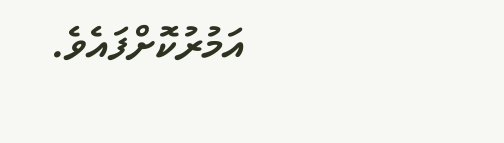އަމުރުކޮށްފައެވެ.